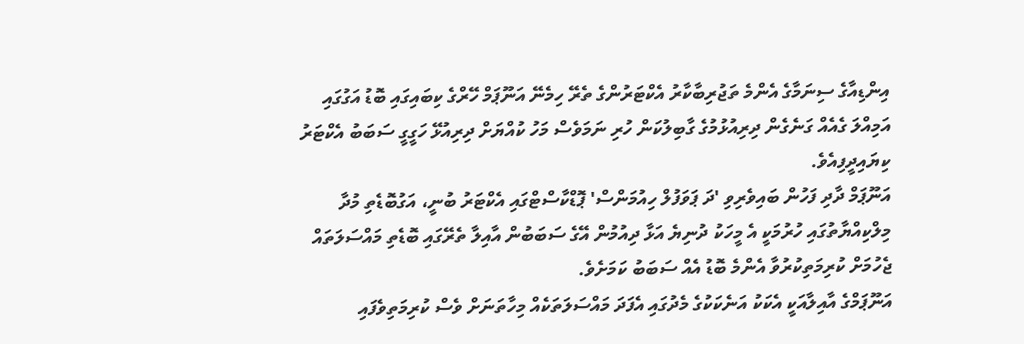އިންޑިއާގެ ސިނަމާގެ އެންމެ ތަޖުރިބާކާރު އެކްޓަރުންގެ ތެރޭ ހިމެނޭ އަނޫޕަމް ހޭރްގެ ކިބައިގައި ބޮޑު އަގުގައި އަމިއްލަ ގެއެއް ގަނެގެން ދިރިއުޅުމުގެ ގާބިލުކަން ހުރި ނަމަވެސް މަހު ކުއްޔަށް ދިރިއުޅޭ ހަގީގީ ސަބަބު އެކްޓަރު ކިޔައިދީފިއެވެ.
އަނޫޕަމް ދާދި ފަހުން ބައިވެރިވި 'ދަ ޕަވަފުލް ހިއުމަންސް' ޕޮޑްކާސްޓްގައި އެކްޓަރު ބުނީ، އަގުބޮޑެތި މުދާ މިލްކިއްޔާތުގައި ހުރުމަކީ އެ މީހަކު ދުނިޔެ އަޅާ ދިއުމުން އޭގެ ސަބަބުން އާއިލާ ތެރޭގައި ބޮޑެތި މައްސަލަތައް ޖެހުމަށް ކުރިމަތިކުރުވާ އެންމެ ބޮޑު އެއް ސަބަބު ކަމަށެވެ.
އަނޫޕަމްގެ އާއިލާއަކީ އެކަކު އަނެކަކުގެ މެދުގައި އެފަދަ މައްސަލަތަކެއް މިހާތަނަށް ވެސް ކުރިމަތިވެފައި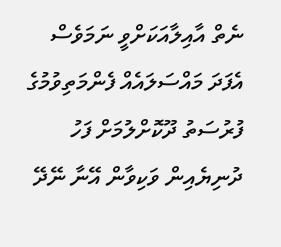ނެތް އާއިލާއަކަށްވީ ނަމަވެސް އެފަދަ މައްސަލައެއް ފެންމަތިވުމުގެ ފުރުސަތު ދޫކޮށްލުމަށް ފަހު ދުނިޔެއިން ވަކިވާން އޭނާ ނޭދޭ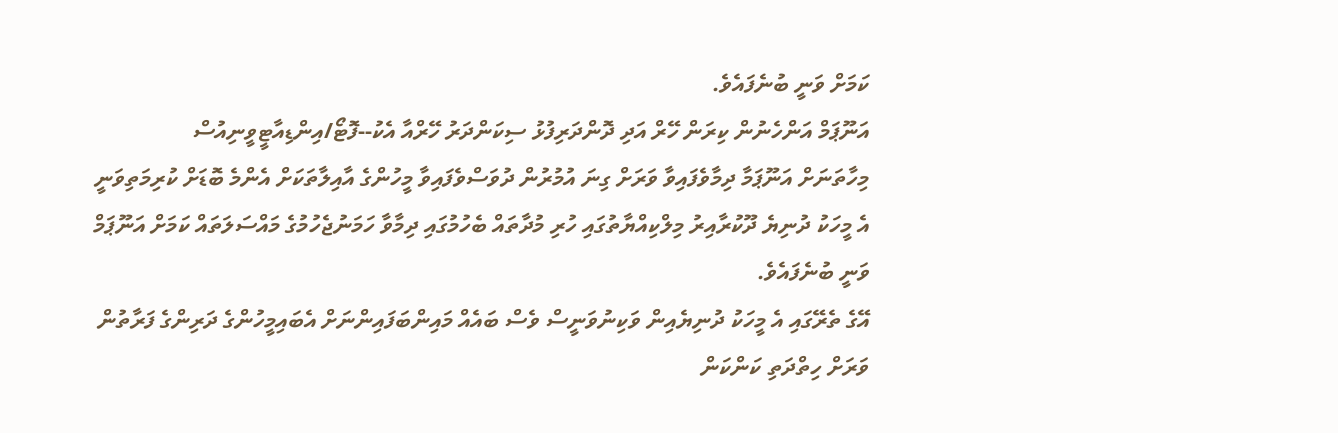ކަމަށް ވަނީ ބުނެފައެވެ.
އަނޫޕަމް އަންހެނުން ކިރަން ހޭރް އަދި ދޮންދަރިފުޅު ސިކަންދަރު ހޭރްއާ އެކު--ފޮޓޯ/އިންޑިއާޓީވީނިއުސް
މިހާތަނަށް އަނޫޕަމާ ދިމާވެފައިވާ ވަރަށް ގިނަ އުމުރުން ދުވަސްވެފައިވާ މީހުންގެ އާއިލާތަކަށް އެންމެ ބޮޑަށް ކުރިމަތިވަނީ އެ މީހަކު ދުނިޔެ ދޫކުރާއިރު މިލްކިއްޔާތުގައި ހުރި މުދާތައް ބެހުމުގައި ދިމާވާ ހަމަނުޖެހުމުގެ މައްސަލަތައް ކަމަށް އަނޫޕަމް ވަނީ ބުނެފައެވެ.
އޭގެ ތެރޭގައި އެ މީހަކު ދުނިޔެއިން ވަކިނުވަނީސް ވެސް ބައެއް މައިންބަފައިންނަށް އެބައިމީހުންގެ ދަރިންގެ ފަރާތުން ވަރަށް ހިތްދަތި ކަންކަން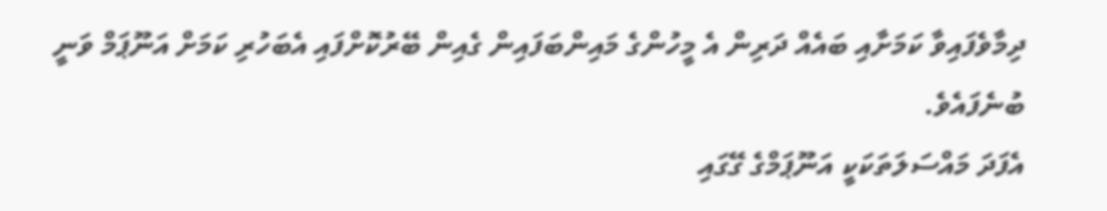ދިމާވެފައިވާ ކަމަށާއި ބައެއް ދަރިން އެ މީހުންގެ މައިންބަފައިން ގެއިން ބޭރުކޮށްފައި އެބަހުރި ކަމަށް އަނޫޕަމް ވަނީ ބުނެފައެވެ.
އެފަދަ މައްސަލަތަކަކީ އަނޫޕަމްގެ ގޭގައި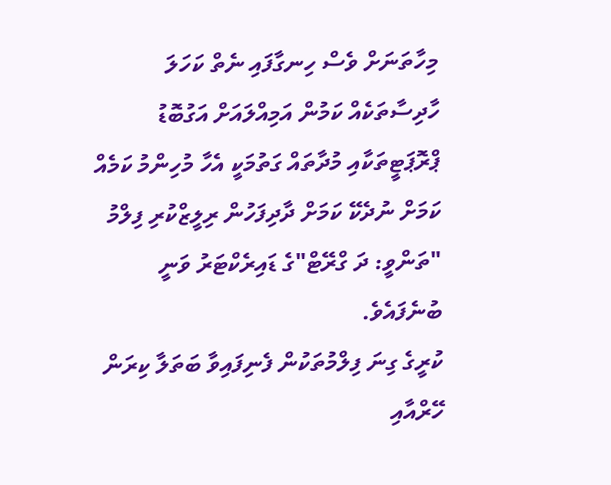މިހާތަނަށް ވެސް ހިނގާފައި ނެތް ކަހަލަ ހާދިސާތަކެއް ކަމުން އަމިއްލައަށް އަގުބޮޑު ޕްރޮޕަޓީތަކާއި މުދާތައް ގަތުމަކީ އެހާ މުހިންމު ކަމެއް ކަމަށް ނުދެކޭ ކަމަށް ދާދިފަހުން ރިލީޒްކުރި ފިލްމު "ތަންވީ: ދަ ގްރޭޓް"ގެ ޑައިރެކްޓަރު ވަނީ ބުނެފައެވެ.
ކުރީގެ ގިނަ ފިލްމުތަކުން ފެނިފައިވާ ބަތަލާ ކިރަން ހޭރްއާއި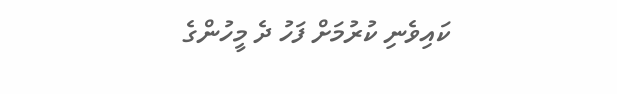ކައިވެނި ކުރުމަށް ފަހު ދެ މީހުންގެ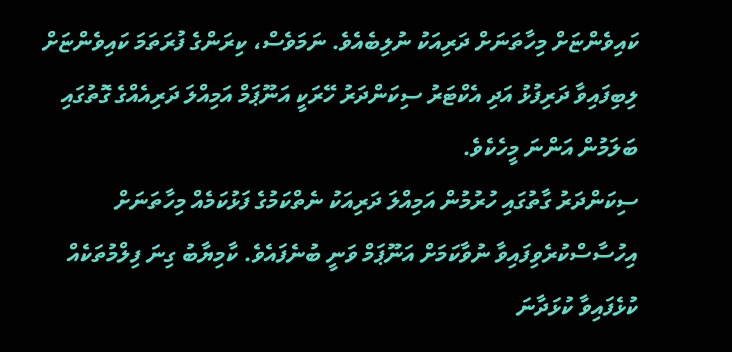ކައިވެންޏަށް މިހާތަނަށް ދަރިއަކު ނުލިބެއެވެ. ނަމަވެސް، ކިރަންގެ ފުރަތަމަ ކައިވެންޏަށް ލިބިފައިވާ ދަރިފުޅު އަދި އެކްޓަރު ސިކަންދަރު ހޭރަކީ އަނޫޕަމް އަމިއްލަ ދަރިއެއްގެ ގޮތުގައި ބަލަމުން އަންނަ މީހެކެވެ.
ސިކަންދަރު ގާތުގައި ހުރުމުން އަމިއްލަ ދަރިއަކު ނެތްކަމުގެ ފަޅުކަމެއް މިހާތަނަށް އިހުސާސްކުރެވިފައިވާ ނުވާކަމަށް އަނޫޕަމް ވަނީ ބުނެފައެވެ. ކާމިޔާބު ގިނަ ފިލްމުތަކެއް ކުޅެފައިވާ ކުޅަދާނަ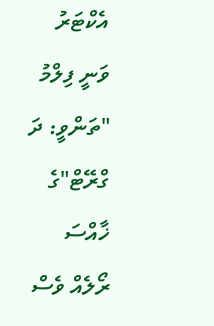އެކްޓަރު ވަނީ ފިލްމު "ތަންވީ: ދަ ގްރޭޓް"ގެ ޚާއްސަ ރޯލެއް ވެސް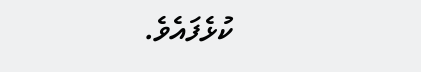ކުޅެފައެވެ.